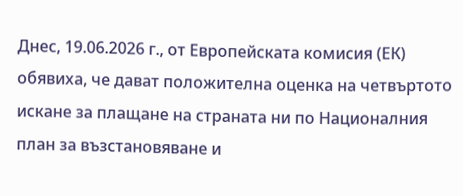Днес, 19.06.2026 г., от Европейската комисия (ЕК) обявиха, че дават положителна оценка на четвъртото искане за плащане на страната ни по Националния план за възстановяване и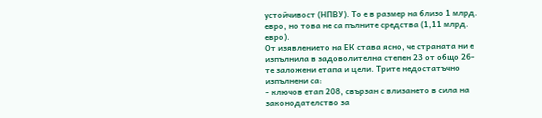устойчивост (НПВУ). То е в размер на близо 1 млрд. евро, но това не са пълните средства (1,11 млрд. евро).
От изявлението на ЕК става ясно, че страната ни е изпълнила в задоволителна степен 23 от общо 26-те заложени етапа и цели. Трите недостатъчно изпълнени са:
- ключов етап 208, свързан с влизането в сила на законодателство за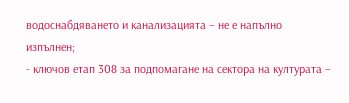водоснабдяването и канализацията – не е напълно изпълнен;
- ключов етап 308 за подпомагане на сектора на културата –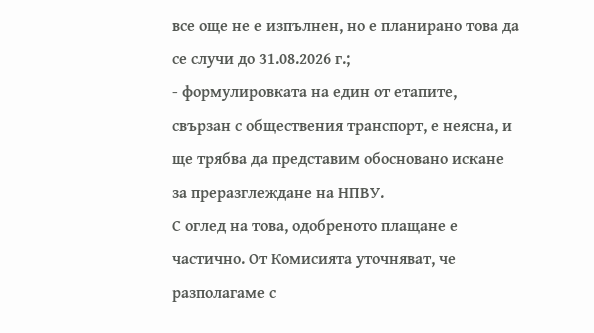все още не е изпълнен, но е планирано това да се случи до 31.08.2026 г.;
- формулировката на един от етапите, свързан с обществения транспорт, е неясна, и ще трябва да представим обосновано искане за преразглеждане на НПВУ.
С оглед на това, одобреното плащане е частично. От Комисията уточняват, че разполагаме с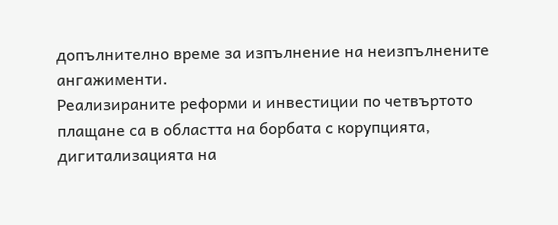допълнително време за изпълнение на неизпълнените ангажименти.
Реализираните реформи и инвестиции по четвъртото плащане са в областта на борбата с корупцията, дигитализацията на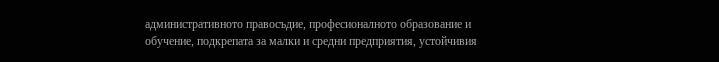административното правосъдие, професионалното образование и обучение, подкрепата за малки и средни предприятия, устойчивия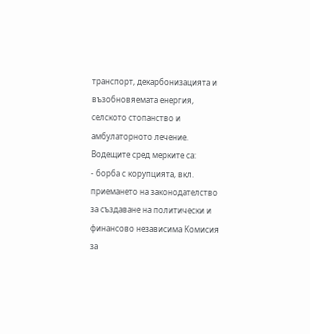транспорт, декарбонизацията и възобновяемата енергия, селското стопанство и амбулаторното лечение.
Водещите сред мерките са:
- борба с корупцията, вкл. приемането на законодателство за създаване на политически и финансово независима Комисия за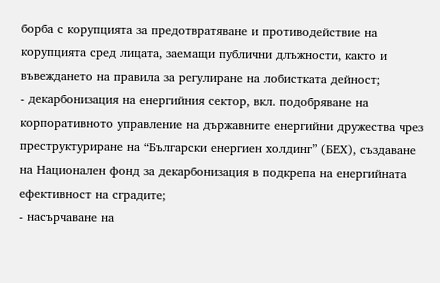борба с корупцията за предотвратяване и противодействие на корупцията сред лицата, заемащи публични длъжности, както и въвеждането на правила за регулиране на лобистката дейност;
- декарбонизация на енергийния сектор, вкл. подобряване на корпоративното управление на държавните енергийни дружества чрез преструктуриране на “Български енергиен холдинг” (БЕХ), създаване на Национален фонд за декарбонизация в подкрепа на енергийната ефективност на сградите;
- насърчаване на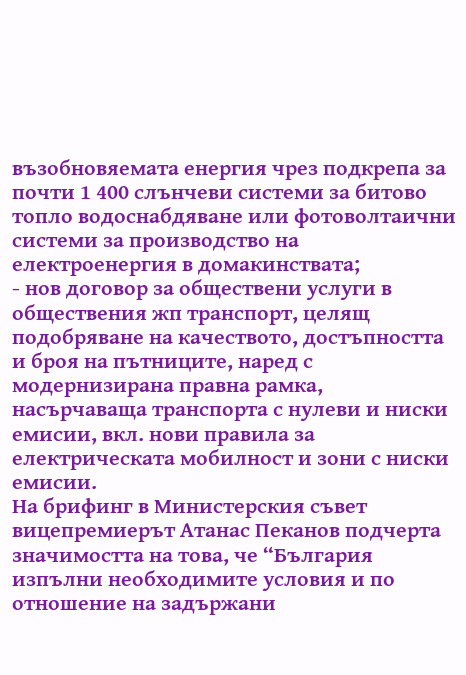възобновяемата енергия чрез подкрепа за почти 1 400 слънчеви системи за битово топло водоснабдяване или фотоволтаични системи за производство на електроенергия в домакинствата;
- нов договор за обществени услуги в обществения жп транспорт, целящ подобряване на качеството, достъпността и броя на пътниците, наред с модернизирана правна рамка, насърчаваща транспорта с нулеви и ниски емисии, вкл. нови правила за електрическата мобилност и зони с ниски емисии.
На брифинг в Министерския съвет вицепремиерът Атанас Пеканов подчерта значимостта на това, че “България изпълни необходимите условия и по отношение на задържани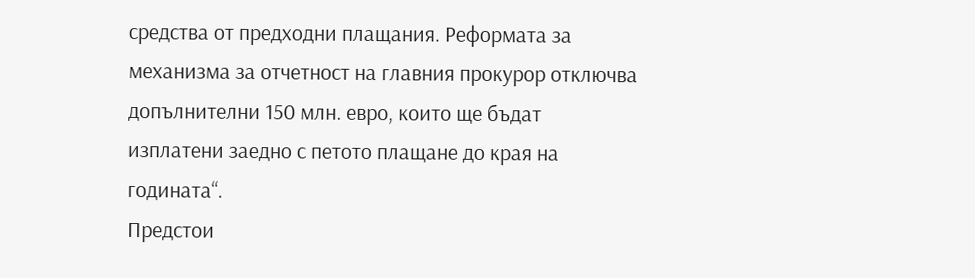средства от предходни плащания. Реформата за механизма за отчетност на главния прокурор отключва допълнителни 150 млн. евро, които ще бъдат изплатени заедно с петото плащане до края на годината“.
Предстои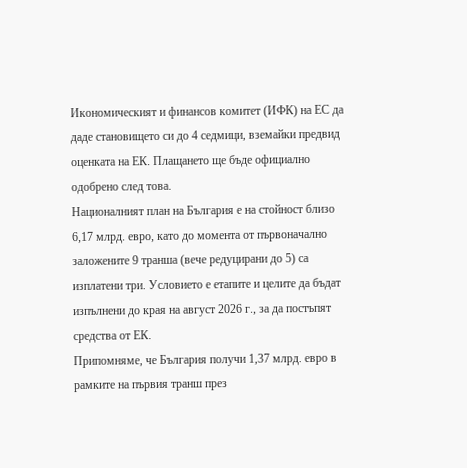Икономическият и финансов комитет (ИФК) на ЕС да даде становището си до 4 седмици, вземайки предвид оценката на ЕК. Плащането ще бъде официално одобрено след това.
Националният план на България е на стойност близо 6,17 млрд. евро, като до момента от първоначално заложените 9 транша (вече редуцирани до 5) са изплатени три. Условието е етапите и целите да бъдат изпълнени до края на август 2026 г., за да постъпят средства от ЕК.
Припомняме, че България получи 1,37 млрд. евро в рамките на първия транш през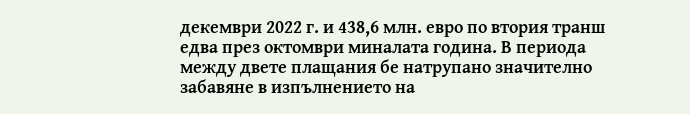декември 2022 г. и 438,6 млн. евро по втория транш едва през октомври миналата година. В периода между двете плащания бе натрупано значително забавяне в изпълнението на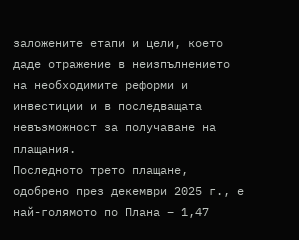заложените етапи и цели, което даде отражение в неизпълнението на необходимите реформи и инвестиции и в последващата невъзможност за получаване на плащания.
Последното трето плащане, одобрено през декември 2025 г., е най-голямото по Плана – 1,47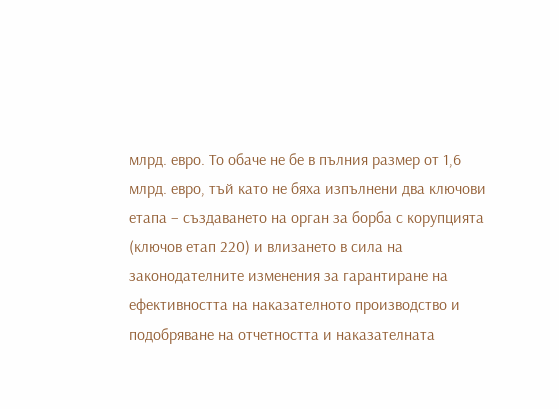млрд. евро. То обаче не бе в пълния размер от 1,6 млрд. евро, тъй като не бяха изпълнени два ключови етапа – създаването на орган за борба с корупцията (ключов етап 220) и влизането в сила на законодателните изменения за гарантиране на ефективността на наказателното производство и подобряване на отчетността и наказателната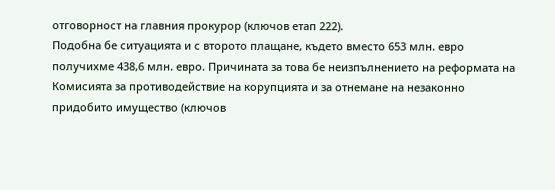отговорност на главния прокурор (ключов етап 222).
Подобна бе ситуацията и с второто плащане, където вместо 653 млн. евро получихме 438,6 млн. евро. Причината за това бе неизпълнението на реформата на Комисията за противодействие на корупцията и за отнемане на незаконно придобито имущество (ключов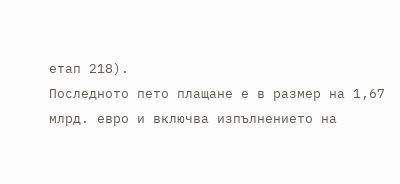етап 218).
Последното пето плащане е в размер на 1,67 млрд. евро и включва изпълнението на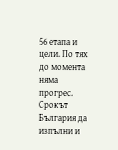56 етапа и цели. По тях до момента няма прогрес. Срокът България да изпълни и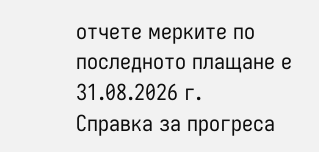отчете мерките по последното плащане е 31.08.2026 г.
Справка за прогреса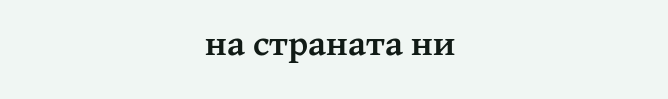на страната ни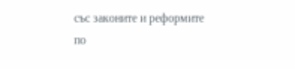със законите и реформите по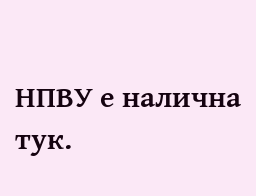НПВУ е налична тук.